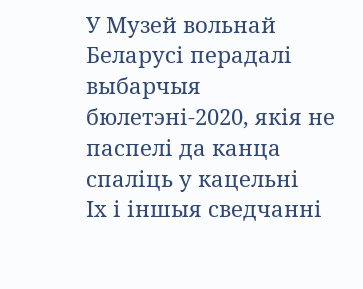У Музей вольнай Беларусі перадалі выбарчыя бюлетэні-2020, якія не паспелі да канца спаліць у кацельні
Іх і іншыя сведчанні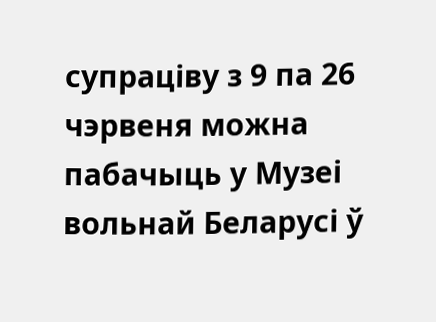супраціву з 9 па 26 чэрвеня можна пабачыць у Музеі вольнай Беларусі ў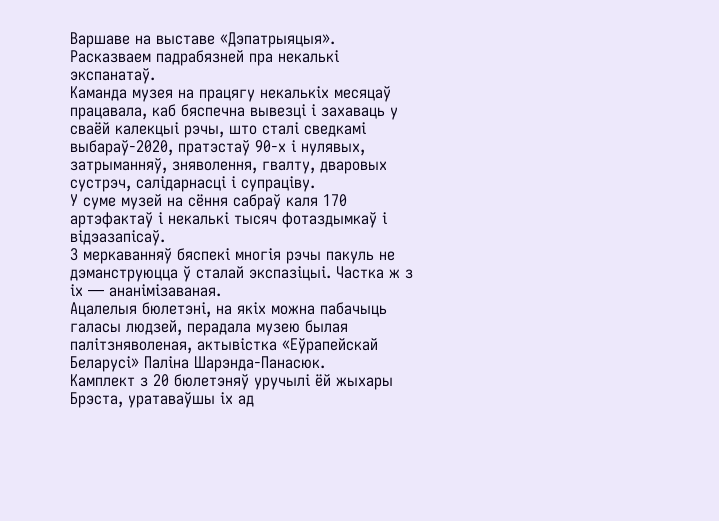Варшаве на выставе «Дэпатрыяцыя».
Расказваем падрабязней пра некалькі экспанатаў.
Каманда музея на працягу некалькіх месяцаў працавала, каб бяспечна вывезці і захаваць у сваёй калекцыі рэчы, што сталі сведкамі выбараў-2020, пратэстаў 90‑х і нулявых, затрыманняў, зняволення, гвалту, дваровых сустрэч, салідарнасці і супраціву.
У суме музей на сёння сабраў каля 170 артэфактаў і некалькі тысяч фотаздымкаў і відэазапісаў.
З меркаванняў бяспекі многія рэчы пакуль не дэманструюцца ў сталай экспазіцыі. Частка ж з іх — ананімізаваная.
Ацалелыя бюлетэні, на якіх можна пабачыць галасы людзей, перадала музею былая палітзняволеная, актывістка «Еўрапейскай Беларусі» Паліна Шарэнда-Панасюк.
Камплект з 20 бюлетэняў уручылі ёй жыхары Брэста, уратаваўшы іх ад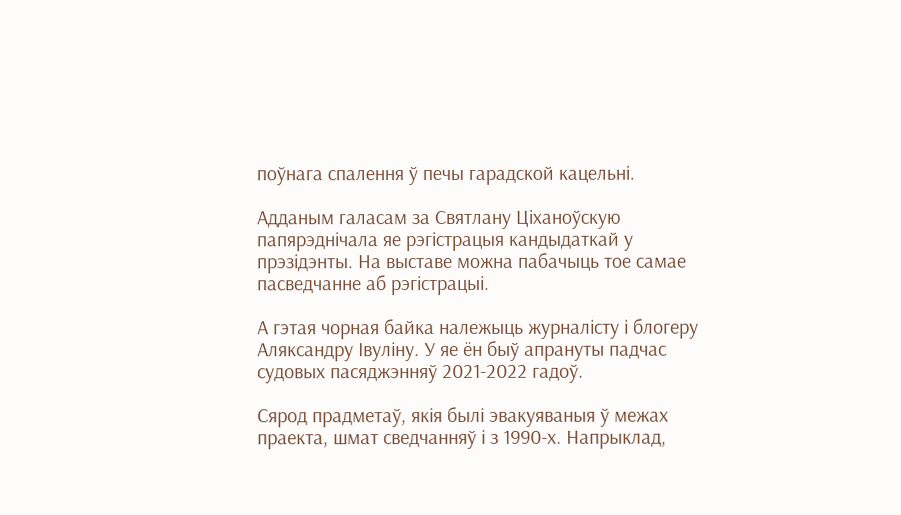поўнага спалення ў печы гарадской кацельні.

Адданым галасам за Святлану Ціханоўскую папярэднічала яе рэгістрацыя кандыдаткай у прэзідэнты. На выставе можна пабачыць тое самае пасведчанне аб рэгістрацыі.

А гэтая чорная байка належыць журналісту і блогеру Аляксандру Івуліну. У яе ён быў апрануты падчас судовых пасяджэнняў 2021‑2022 гадоў.

Сярод прадметаў, якія былі эвакуяваныя ў межах праекта, шмат сведчанняў і з 1990-х. Напрыклад,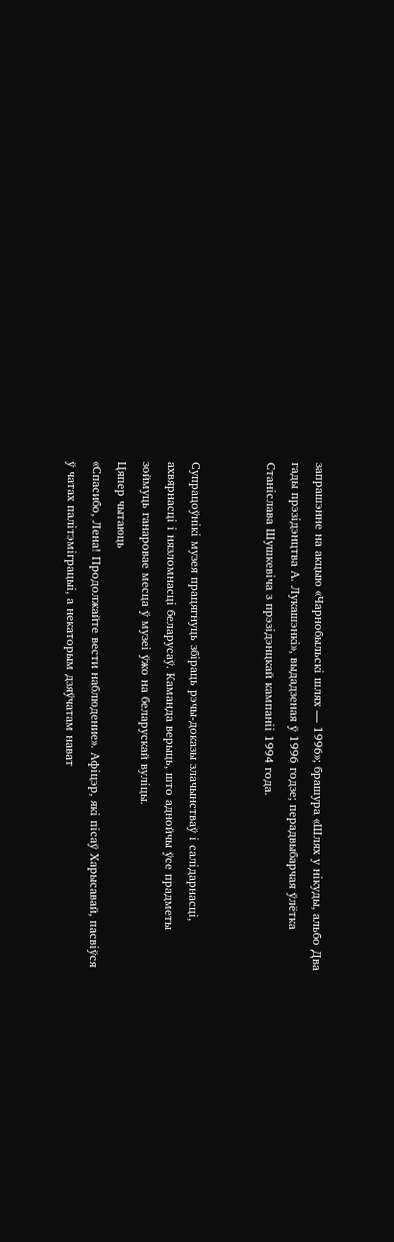запрашэнне на акцыю «Чарнобыльскі шлях — 1996»; брашура «Шлях у нікуды, альбо Два гады прэзідэнцтва А. Лукашэнкі», выдадзеная ў 1996 годзе; перадвыбарчая ўлётка Станіслава Шушкевіча з прэзідэнцкай кампаніі 1994 года.


Супрацоўнікі музея працягнуць збіраць рэчы-доказы злачынстваў і салідарнасці, ахвярнасці і нязломнасці беларусаў. Каманда верыць, што аднойчы ўсе прадметы зоймуць ганаровае месца ў музеі ўжо на беларускай вуліцы.
Цяпер чытаюць
«Спасибо, Лена! Продолжайте вести наблюдение». Афіцэр, які пісаў Харысавай, пасвіўся ў чатах палітэміграцыі, а некаторым дзяўчатам нават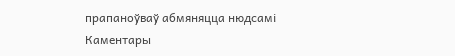прапаноўваў абмяняцца нюдсамі
Каментары